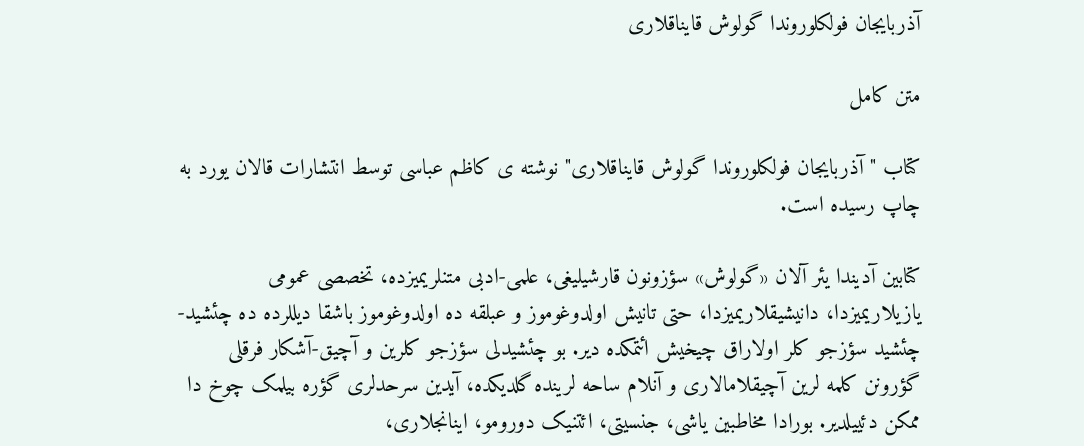آذربایجان فولکلوروندا گولوش قایناقلاری

متن کامل

کتاب "آذربایجان فولکلوروندا گولوش قایناقلاری" نوشته ی کاظم عباسی توسط انتشارات قالان یورد به چاپ رسیده است.

کتابین آدیندا یئر آلان «گولوش» سؤزونون قارشیلیغی، علمی-ادبی متنلریمیزده، تخصصی عمومی یازیلاریمیزدا، دانیشیقلاریمیزدا، حتی تانیش اولدوغوموز و عبلقه ده اولدوغوموز باشقا دیللرده ده چئشید-چئشید سؤزجو کلر اولاراق چیخیش ائتمکده دیر. بو چئشیدلی سؤزجو کلرین و آچیق-آشکار فرقلی گؤرونن کلمه لرین آچیقلامالاری و آنلام ساحه لرینده گلدیکده، آیدین سرحدلری گؤره بیلمک چوخ دا ممکن دئییلدیر. بورادا مخاطبین یاشی، جنسیتی، ائتنیک دورومو، اینانجلاری،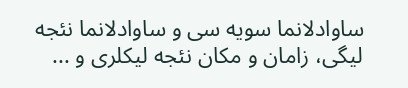ساوادلانما سویه سی و ساوادلانما نئجه لیگی، زامان و مکان نئجه لیکلری و ...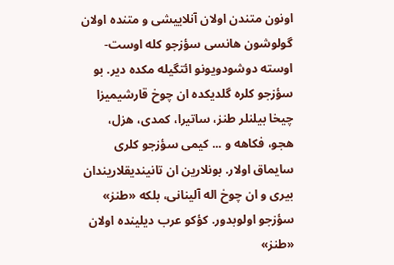اونون متندن اولان آنلاییشی و متنده اولان گولوشون هانسی سؤزجو کله اوست-اوسته دوشودویونو ائتگیله مکده دیر. بو سؤزجو کلره گلدیکده ان چوخ قارشیمیزا چیخا بیلنلر طنز، ساتیرا، کمدی، هزل، هجو، فکاهه و ... کیمی سؤزجو کلری سایماق اولار. بونلارین ان تانیندیقلاریندان بیری و ان چوخ اله آلینانی، بلکه «طنز» سؤزجو اولوبدور. کؤکو عرب دیلینده اولان «طنز»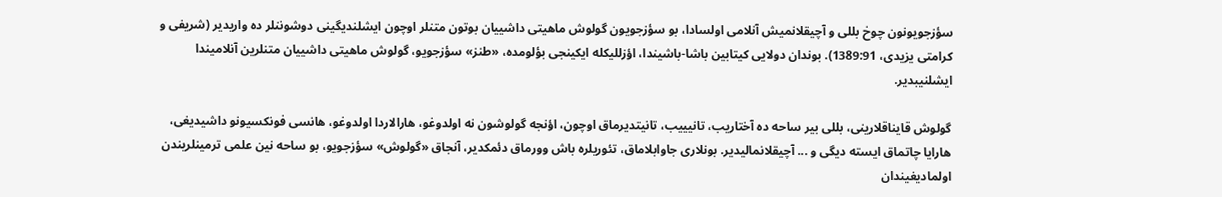سؤزجویونون چوخ بللی و آچیقلانمیش آنلامی اولسادا، بو سؤزجویون گولوش ماهیتی داشییان بوتون متنلر اوچون ایشلندیگینی دوشوننلر ده واریدیر (شریفی و کرامتی یزیدی، 1389:91). بوندان دولایی کیتابین باشا-باشیندا، اؤزللیکله ایکینجی بؤلومده، «طنز» سؤزجویو، گولوش ماهیتی داشییان متنلرین آنلامیندا ایشلنیبدیر.

گولوش قایناقلارینی، بللی بیر ساحه ده آختاریب، تانیییب، تانیتدیرماق اوچون، اؤنجه گولوشون نه اولدوغو، هارالاردا اولدوغو، هانسی فونکسیونو داشیدیغی، هارایا چاتماق ایسته دیگی و ... آچیقلانمالیدیر. بونلاری جاوابلاماق، تئوریلره باش وورماق دئمکدیر، آنجاق «گولوش» سؤزجویو، بو ساحه نین علمی ترمینلریندن اولمادیغیندان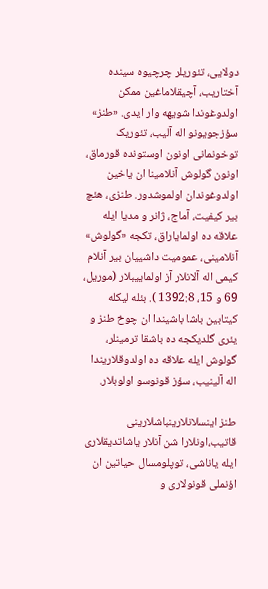دولایی، تئوریلر چرچیوه سینده آختاریب، آچیقلاماغین ممکن اولدوغوندا شویهه وار ایدی. «طنز» سؤزجویونو اله آلیب، تئوریک توخونمانی اونون اوستونده قورماق، اونون گولوش آنلامینا ان یاخین اولدوغوندان اولموشدور. طنزی، هئچ بیر کیفیت، آماج، ژانر و مدیا ایله علاقه ده اولمایاراق، تکجه «گولوش» آنلامینی، عمومیت داشییان بیر آنلام کیمی اله آلانلار آز اولماییبلار (موریل، 69 و 15، 1392:8 ). بئله لیکله کیتابین باشا باشیندا ان چوخ طنز و یئری گلدیکجه ده باشقا ترمینلر، گولوش ایله علاقه ده اولدوقلاریندا اله آلینیب، سؤز قونوسو اولوبلار.

طنز اینسلانلارینباشلارینی قاتیب،اونلارا شن آنلار یاشاتدیقلاری ایله یاناشی، توپلومسال حیاتین ان اؤنملی قونولاری و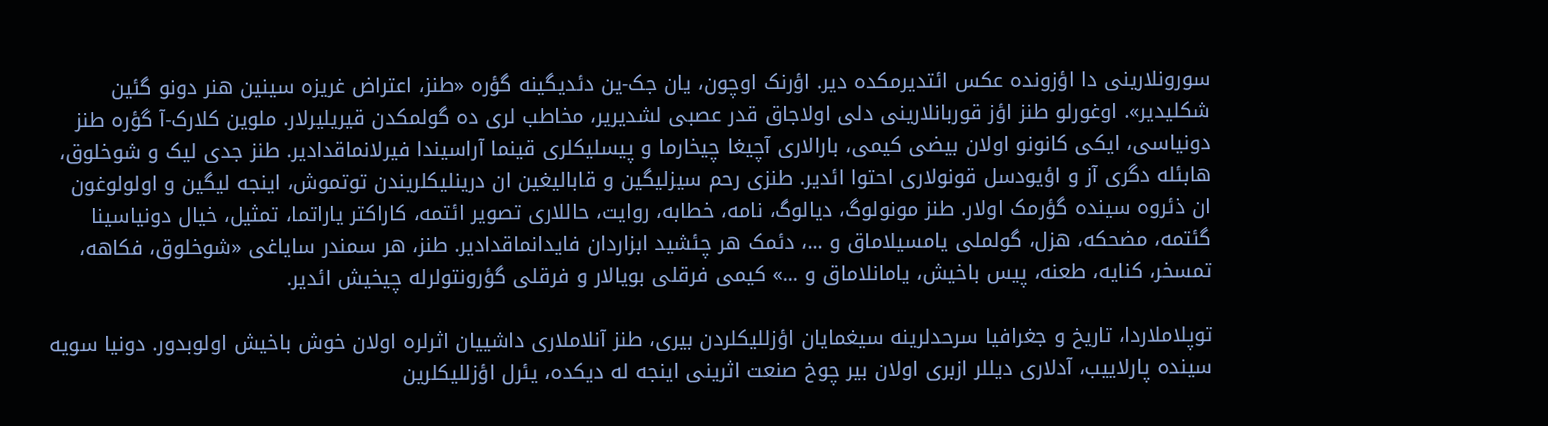سورونلارینی دا اؤزونده عکس ائتدیرمکده دیر. اؤرنک اوچون، یان جک-ین دئدیگینه گؤره «طنز، اعتراض غریزه سینین هنر دونو گئین شکلیدیر». اوغورلو طنز اؤز قوربانلارینی دلی اولاجاق قدر عصبی لشدیریر، مخاطب لری ده گولمکدن قیریلیرلار. ملوین کلارک-آ گؤره طنز دونیاسی، ایکی کانونو اولان بیضی کیمی، بارالاری آچیغا چیخارما و پیسلیکلری قینما آراسیندا فیرلانماقدادیر. طنز جدی لیک و شوخلوق، هابئله دگری آز و اؤیودسل قونولاری احتوا ائدیر. طنزی رحم سیزلیگین و قابالیغین ان درینلیکلریندن توتموش، اینجه لیگین و اولولوغون ان ذئروه سینده گؤرمک اولار. طنز مونولوگ، دیالوگ، نامه، خطابه، روایت، حاللاری تصویر ائتمه، کاراکتر یاراتما، تمثیل، خیال دونیاسینا گئتمه، مضحکه، هزل، گولملی یامسیلاماق و ...، دئمک هر چئشید ابزاردان فایدانماقدادیر. طنز، هر سمندر سایاغی «شوخلوق، فکاهه، تمسخر، کنایه، طعنه، پیس باخیش، یامانلاماق و ...» کیمی فرقلی بویالار و فرقلی گؤرونتولرله چیخیش ائدیر.

توپلاملاردا، تاریخ و جغرافیا سرحدلرینه سیغمایان اؤزللیکلردن بیری، طنز آنلاملاری داشییان اثرلره اولان خوش باخیش اولوبدور. دونیا سویه سینده پارلاییب، آدلاری دیللر ازبری اولان بیر چوخ صنعت اثرینی اینجه له دیکده، یئرل اؤزللیکلرین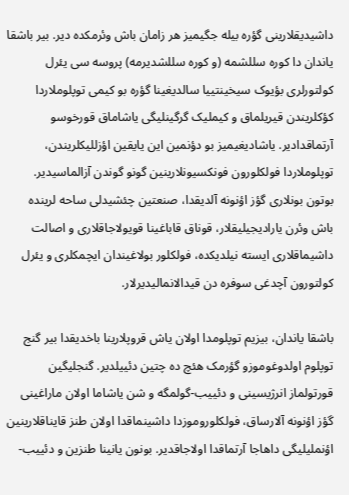داشیدیقلارینی گؤره بیله جگیمیز هر زامان باش وئرمکده دیر. بیر باشقا یاندان دا کوره سللشمه (و کوره سللشدیرمه) پروسه سی یئرل کولتورلری بؤیوک سیخینتییا سالدیغینا گؤره بو کیمی توپلوملاردا کؤکلریندن قیریلماق و کیملیک گرگینلیگی یاشاماق قورخوسو آرتماقدادیر. یاشادیغیمیز بو دؤنمین این یایقین اؤزللیکلریندن، توپلوملاردا فولکلورون فونکسیونلارینین گونو گوندن آزالماسیدیر. بوتون بونلاری گؤز اؤنونه آلدیقدا، صنعتین چئشیدلی ساحه لرینده باش وئرن یارادیجیلیقلار، قوناق قاباغینا قویولاجاقلاری و اصالت داشیماقلاری ایسته نیلدیکده، فولکلور بولاغیندان ایچمکلری و یئرل کولتورون آچدغی سوفره دن قیدالانمالیدیرلار.

باشقا یاندان، بیزیم توپلومدا اولان یاش قروپلارینا باخدیقدا بیر گنج توپلوم اولدوغوموزو گؤرمک هئچ ده چتین دئییلدیر. گنجلیگین قورتولماز انرژیسینی و دئییب-گولمگه و شن یاشاما اولان ماراغینی گؤز اؤنونه آلارساق، فولکلوروموزدا داشینماقدا اولان طنز قایناقلارینین اؤنملیلیگی داهاجا آرتماقدا اولاجاقدیر. بونون یانینا طنزین و دئییب-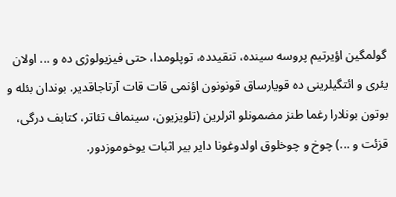گولمگین اؤیرتیم پروسه سینده، تنقیدده، توپلومدا، حتی فیزیولوژی ده و ... اولان یئری و ائتگیلرینی ده قویارساق قونونون اؤنمی قات قات آرتاجاقدیر. بوندان بئله و بوتون بونلارا رغما طنز مضمونلو اثرلرین (تلویزیون، سینماف تئاتر، کتابف درگی، قزئت و ...) چوخ و چوخلوق اولدوغونا دایر بیر اثبات یوخوموزدور.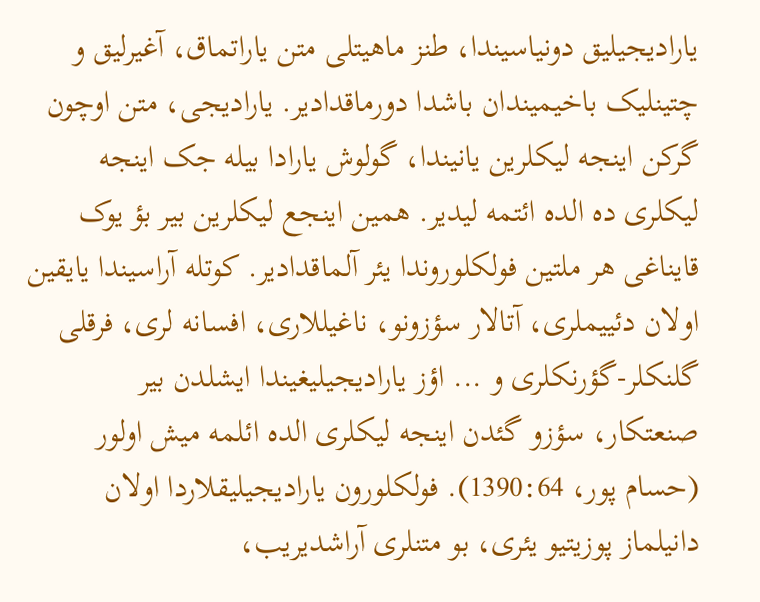یارادیجیلیق دونیاسیندا، طنز ماهیتلی متن یاراتماق، آغیرلیق و چتینلیک باخیمیندان باشدا دورماقدادیر. یارادیجی، متن اوچون گرکن اینجه لیکلرین یانیندا، گولوش یارادا بیله جک اینجه لیکلری ده الده ائتمه لیدیر. همین اینجع لیکلرین بیر بؤ یوک قایناغی هر ملتین فولکلوروندا یئر آلماقدادیر. کوتله آراسیندا یایقین اولان دئییملری، آتالار سؤزونو، ناغیللاری، افسانه لری، فرقلی گلنکلر-گؤرنکلری و ... اؤز یارادیجیلیغیندا ایشلدن بیر صنعتکار، سؤزو گئدن اینجه لیکلری الده ائلمه میش اولور (حسام پور، 1390:64). فولکلورون یارادیجیلیقلاردا اولان دانیلماز پوزیتیو یئری، بو متنلری آراشدیریب،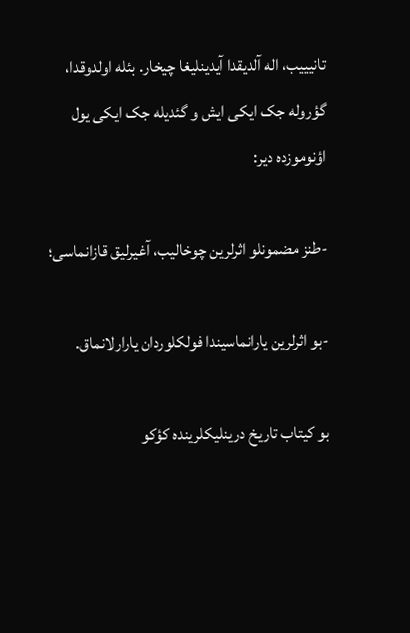تانیییب، اله آلدیقدا آیدینلیغا چیخار. بئله اولدوقدا، گؤروله جک ایکی ایش و گئدیله جک ایکی یول اؤنوموزده دیر:

-طنز مضمونلو اثرلرین چوخالیب، آغیرلیق قازانماسی؛

-بو اثرلرین یارانماسیندا فولکلوردان یارارلانماق.

بو کیتاب تاریخ درینلیکلرینده کؤکو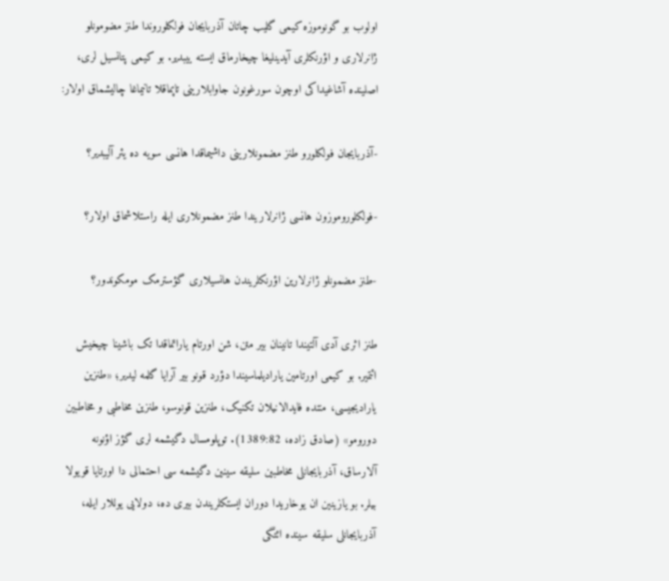اولوب بو گونوموزه کیمی گلیب چاتان آذربایجان فولکلوروندا طنز مضومونلو ژانرلاری و اؤرنکلری آیدینلیغا چیخارماق ایسته ییبدیر. بو کیمی پتانسیل لری، اصلینده آشاغیداکی اوچون سورغونون جاوابلارینی تاپماقلا تانیماغا چالیشماق اولار:

-آذربایجان فولکلورو طنز مضمونلارینی داشیماقدا هانسی سویه ده یئر آلیبدیر؟

-فولکلوروموزون هانسی ژانرلاریندا طنز مضمونلاری ایله راستلاشماق اولار؟

-طنز مضمونلو ژانرلارین اؤرنکلریندن هانسیلاری گؤسترمک مومکوندور؟

طنز اثری آدی آلتیندا تانینان بیر متن، شن اورتام یاراتماقدا تک باشینا چیخیش ائتمیر. بو کیمی اورتامین یارادیلماسیندا دؤرد قونو بیر آرایا گلمه لیدیر؛ «طنزین یارادیجیسی، متنده فایدالانیلان تکنیک، طنزین قونوسو، طنزین مخاطبی و مخاطبین دورومو» (صادق زاده، 1389:82). توپلومسال دگیشمه لری گؤز اؤنونه آلارساق، آذربایجانلی مخاطبین سلیقه سینین دگیشمه سی احتمالی دا اورتایا قویولا بیلر. بو یازینین ان یوخاریدا دوران ایستکلریندن بیری ده، دولایی یوللار ایله، آذربایجانلی سلیقه سینده ائتگی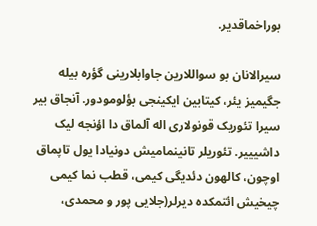بوراخماقدیر.

سیرالانان بو سواللارین جاوابلارینی گؤره بیله جگیمیز یئر، کیتابین ایکینجی بؤلومودور. آنجاق بیر سیرا تئوریک قونولاری اله آلماق دا اؤنجه لیک داشیییر. تئوریلر تانینمامیش دونیادا یول تاپماق اوچون، کالهون دئدیگی کیمی، قطب نما کیمی چیخیش ائتمکده دیرلر(جلایی پور و محمدی،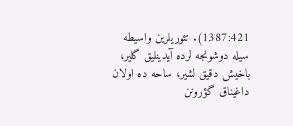1387:421). تئوریلرین واسیطه سیله دوشونجه لرده آیدینلیق گلیر، باخیش دقیق لشیر، ساحه ده اولان داغیناق گؤرونن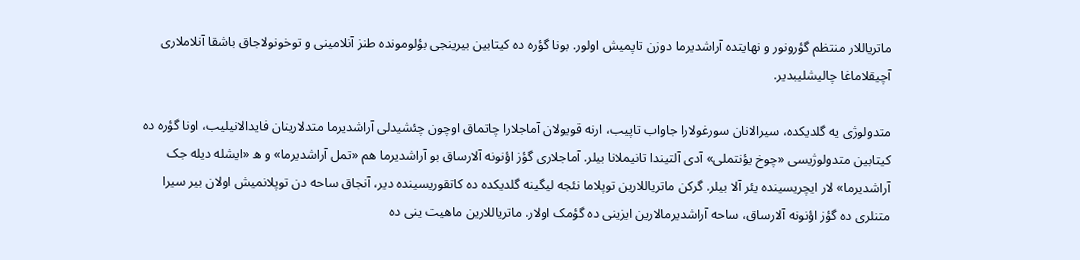ماتریاللار منتظم گؤرونور و نهایتده آراشدیرما دوزن تاپمیش اولور. بونا گؤره ده کیتابین بیرینجی بؤلومونده طنز آنلامینی و توخونولاجاق باشقا آنلاملاری آچیقلاماغا چالیشلیبدیر.

متدولوژی یه گلدیکده، سیرالانان سورغولارا جاواب تاپیب، ارنه قویولان آماجلارا چاتماق اوچون چئشیدلی آراشدیرما متدلارینان فایدالانیلیب، اونا گؤره ده کیتابین متدولوژیسی «چوخ یؤنتملی» آدی آلتیندا تانیملانا بیلر. آماجلاری گؤز اؤنونه آلارساق بو آراشدیرما هم «تمل آراشدیرما» و ه «ایشله دیله جک آراشدیرما» لار ایچریسینده یئر آلا بیلر. گرکن ماتریاللارین توپلاما نئجه لیگینه گلدیکده ده کاتقوریسینده دیر، آنجاق ساحه دن توپلانمیش اولان بیر سیرا متنلری ده گؤز اؤنونه آلارساق، ساحه آراشدیرمالارین ایزینی ده گؤمک اولار. ماتریاللارین ماهیت ینی ده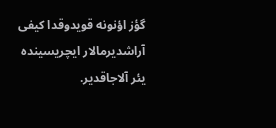گؤز اؤنونه قویدوقدا کیفی آراشدیرمالار ایچریسینده یئر آلاجاقدیر.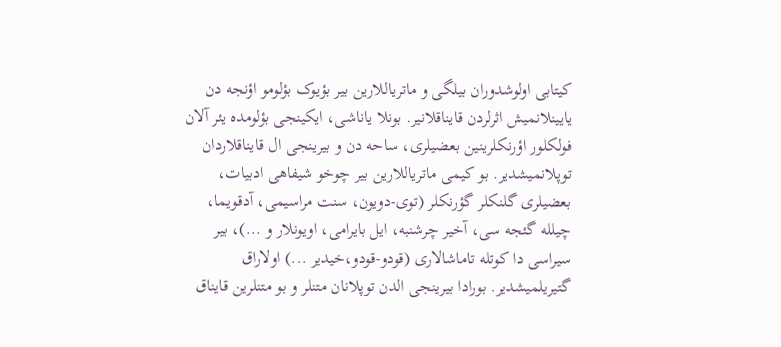کیتابی اولوشدوران بیلگی و ماتریاللارین بیر بؤیوک بؤلومو اؤنجه دن یایینلانمیش اثرلردن قایناقلانیر. بونلا یاناشی، ایکینجی بؤلومده یئر آلان فولکلور اؤرنکلرینین بعضیلری، ساحه دن و بیرینجی ال قایناقلاردان توپلانمیشدیر. بو کیمی ماتریاللارین بیر چوخو شیفاهی ادبیات، بعضیلری گلنکلر گؤرنکلر (توی-دویون، سنت مراسیمی، آدقویما، چیلله گئجه سی، آخیر چرشنبه، ایل بایرامی، اویونلار و ...)، بیر سیراسی دا کوتله تاماشالاری (قودو-قودو،خیدیر ...) اولاراق گتیریلمیشدیر. بورادا بیرینجی الدن توپلانان متنلر و بو متنلرین قایناق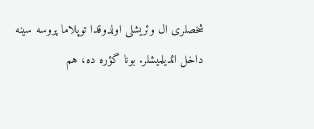شخصلری ال وئریشلی اولدوقدا توپلاما پروسه سینه داخل ائدیلمیشلر. بونا گؤره ده، هم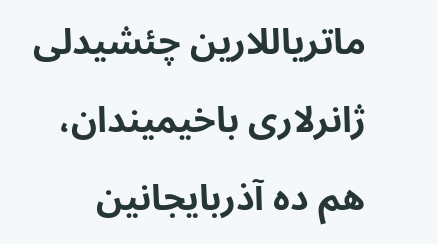ماتریاللارین چئشیدلی ژانرلاری باخیمیندان، هم ده آذربایجانین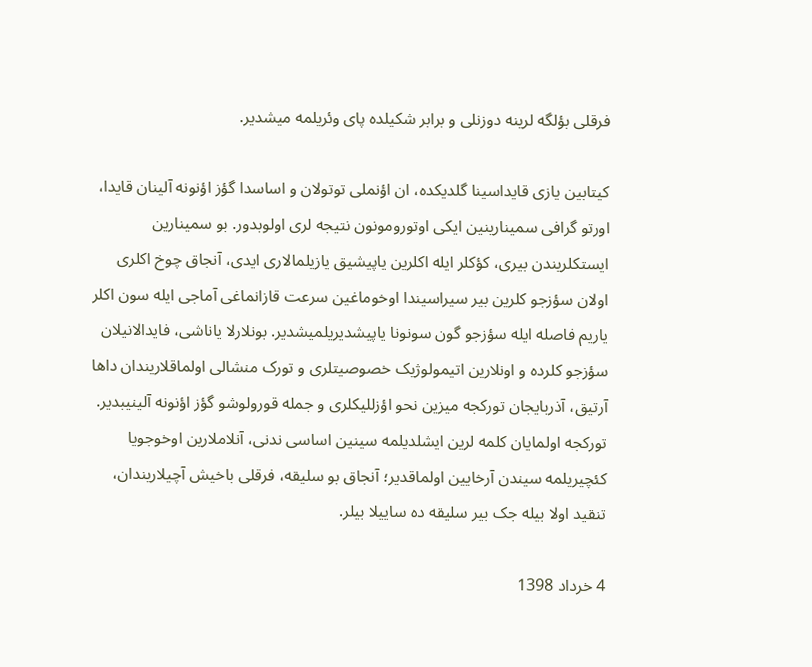فرقلی بؤلگه لرینه دوزنلی و برابر شکیلده پای وئریلمه میشدیر.

کیتابین یازی قایداسینا گلدیکده، ان اؤنملی توتولان و اساسدا گؤز اؤنونه آلینان قایدا، اورتو گرافی سمینارینین ایکی اوتورومونون نتیجه لری اولوبدور. بو سمینارین ایستکلریندن بیری، کؤکلر ایله اکلرین یاپیشیق یازیلمالاری ایدی، آنجاق چوخ اکلری اولان سؤزجو کلرین بیر سیراسیندا اوخوماغین سرعت قازانماغی آماجی ایله سون اکلر یاریم فاصله ایله سؤزجو گون سونونا یاپیشدیریلمیشدیر. بونلارلا یاناشی، فایدالانیلان سؤزجو کلرده و اونلارین اتیمولوژیک خصوصیتلری و تورک منشالی اولماقلاریندان داها آرتیق، آذربایجان تورکجه میزین نحو اؤزللیکلری و جمله قورولوشو گؤز اؤنونه آلینیبدیر. تورکجه اولمایان کلمه لرین ایشلدیلمه سینین اساسی ندنی، آنلاملارین اوخوجویا کئچیریلمه سیندن آرخایین اولماقدیر؛ آنجاق بو سلیقه، فرقلی باخیش آچیلاریندان، تنقید اولا بیله جک بیر سلیقه ده ساییلا بیلر.

4 خرداد 1398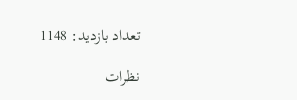تعداد بازدید: 1148

نظرات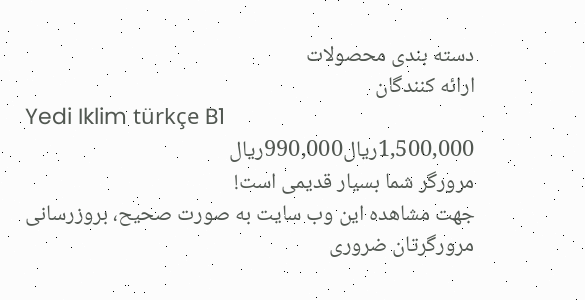دسته بندی محصولات
ارائه کنندگان
Yedi Iklim türkçe B1
1,500,000ريال990,000ريال
مرورگر شما بسیار قدیمی است!
جهت مشاهده این وب سایت به صورت صحیح، بروزرسانی مرورگرتان ضروری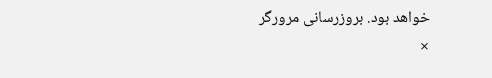خواهد بود. بروزرسانی مرورگر
×